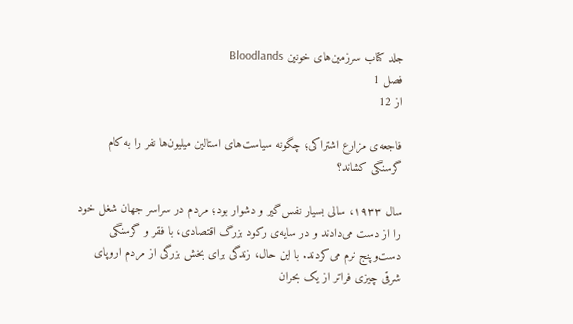جلد کتاب سرزمین‌های خونین Bloodlands
فصل 1
از 12

فاجعه‌ی مزارع اشتراکی؛ چگونه سیاست‌های استالین میلیون‌ها نفر را به کام گرسنگی کشاند؟

سال ۱۹۳۳، سالی بسیار نفس‌گیر و دشوار بود؛ مردم در سراسر جهان شغل خود را از دست می‌دادند و در سایه‌ی رکود بزرگ اقتصادی، با فقر و گرسنگی دست‌وپنج نرم می‌کردند. با این حال، زندگی برای بخش بزرگی از مردم اروپای شرقی چیزی فراتر از یک بحران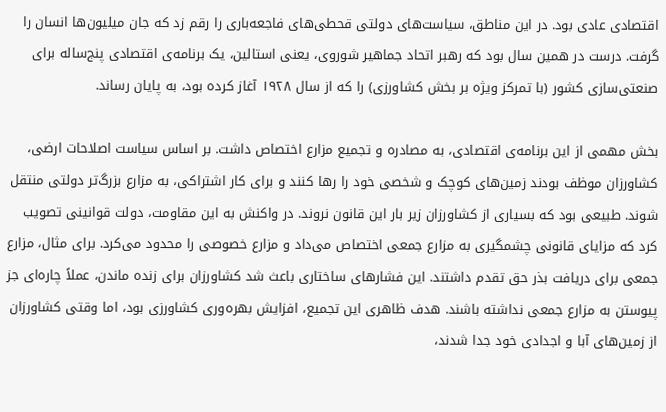اقتصادی عادی بود. در این مناطق، سیاست‌های دولتی قحطی‌های فاجعه‌باری را رقم زد که جان میلیون‌ها انسان را گرفت. درست در همین سال بود که رهبر اتحاد جماهیر شوروی، یعنی استالین، یک برنامه‌ی اقتصادی پنج‌ساله برای صنعتی‌سازی کشور (با تمرکز ویژه بر بخش کشاورزی) را که از سال ۱۹۲۸ آغاز کرده بود، به پایان رساند.

بخش مهمی از این برنامه‌ی اقتصادی، به مصادره و تجمیع مزارع اختصاص داشت. بر اساس سیاست اصلاحات ارضی، کشاورزان موظف بودند زمین‌های کوچک و شخصی خود را رها کنند و برای کار اشتراکی، به مزارع بزرگ‌تر دولتی منتقل شوند. طبیعی بود که بسیاری از کشاورزان زیر بار این قانون نروند. در واکنش به این مقاومت، دولت قوانینی تصویب کرد که مزایای قانونی چشمگیری به مزارع جمعی اختصاص می‌داد و مزارع خصوصی را محدود می‌کرد. برای مثال، مزارع جمعی برای دریافت بذر حق تقدم داشتند. این فشارهای ساختاری باعث شد کشاورزان برای زنده ماندن، عملاً چاره‌ای جز پیوستن به مزارع جمعی نداشته باشند. هدف ظاهری این تجمیع، افزایش بهره‌وری کشاورزی بود، اما وقتی کشاورزان از زمین‌های آبا و اجدادی خود جدا شدند،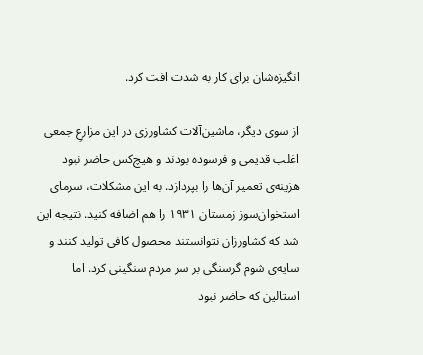انگیزه‌شان برای کار به شدت افت کرد.

از سوی دیگر، ماشین‌آلات کشاورزی در این مزارعِ جمعی اغلب قدیمی و فرسوده بودند و هیچ‌کس حاضر نبود هزینه‌ی تعمیر آن‌ها را بپردازد. به این مشکلات، سرمای استخوان‌سوز زمستان ۱۹۳۱ را هم اضافه کنید. نتیجه این شد که کشاورزان نتوانستند محصول کافی تولید کنند و سایه‌ی شوم گرسنگی بر سر مردم سنگینی کرد. اما استالین که حاضر نبود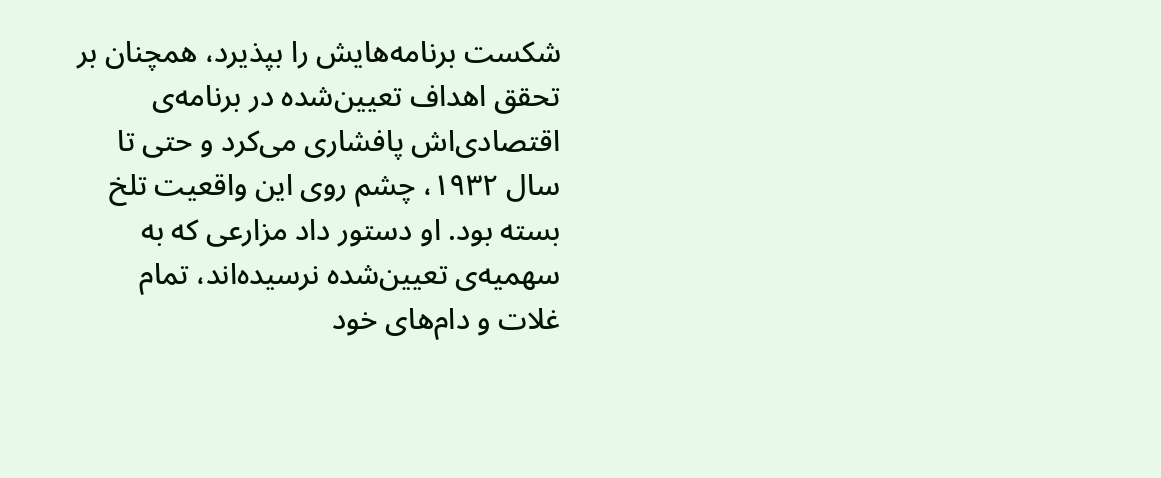شکست برنامه‌هایش را بپذیرد، همچنان بر تحقق اهداف تعیین‌شده در برنامه‌ی اقتصادی‌اش پافشاری می‌کرد و حتی تا سال ۱۹۳۲، چشم روی این واقعیت تلخ بسته بود. او دستور داد مزارعی که به سهمیه‌ی تعیین‌شده نرسیده‌اند، تمام غلات و دام‌های خود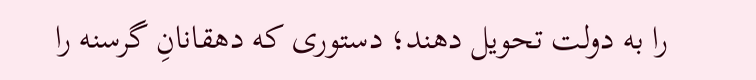را به دولت تحویل دهند؛ دستوری که دهقانانِ گرسنه را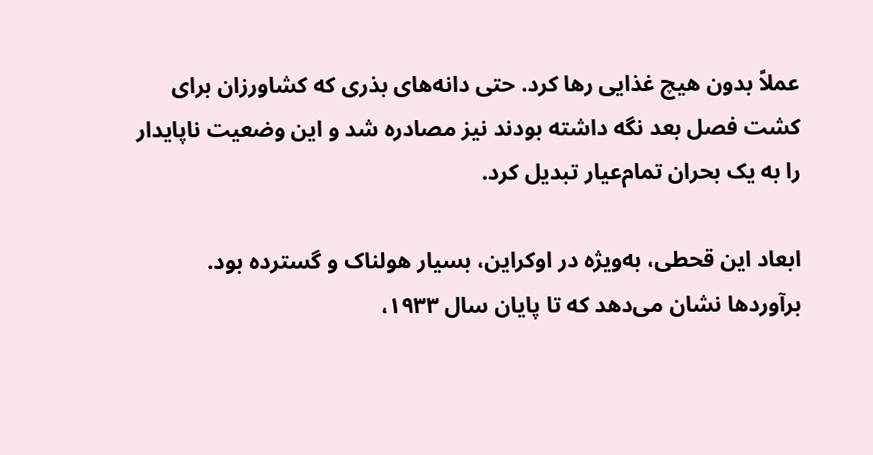عملاً بدون هیچ غذایی رها کرد. حتی دانه‌های بذری که کشاورزان برای کشت فصل بعد نگه داشته بودند نیز مصادره شد و این وضعیت ناپایدار را به یک بحران تمام‌عیار تبدیل کرد.

ابعاد این قحطی، به‌ویژه در اوکراین، بسیار هولناک و گسترده بود. برآوردها نشان می‌دهد که تا پایان سال ۱۹۳۳،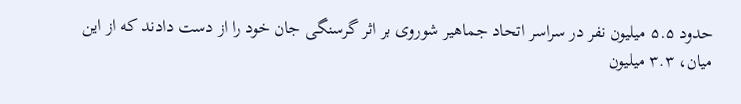حدود ۵.۵ میلیون نفر در سراسر اتحاد جماهیر شوروی بر اثر گرسنگی جان خود را از دست دادند که از این میان، ۳.۳ میلیون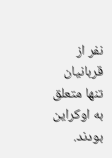نفر از قربانیان تنها متعلق به اوکراین بودند.